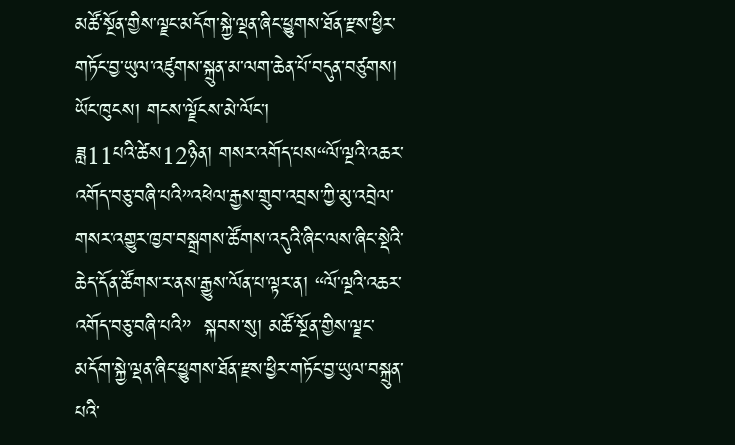མཚོ་སྔོན་གྱིས་ལྗང་མདོག་སྐྱེ་ལྡན་ཞིང་ཕྱུགས་ཐོན་རྫས་ཕྱིར་གཏོང་བྱ་ཡུལ་འཛུགས་སྐྲུན་མ་ལག་ཆེན་པོ་བདུན་བཙུགས།
ཡོང་ཁུངས། གངས་ལྗོངས་མེ་ལོང་།
ཟླ11པའི་ཚེས12ཉིན། གསར་འགོད་པས“ལོ་ལྔའི་འཆར་འགོད་བཅུ་བཞི་པའི”འཕེལ་རྒྱས་གྲུབ་འབྲས་ཀྱི་མུ་འབྲེལ་གསར་འགྱུར་ཁྱབ་བསྒྲགས་ཚོགས་འདུའི་ཞིང་ལས་ཞིང་སྡེའི་ཆེད་དོན་ཚོགས་ར་ནས་རྒྱུས་ལོན་པ་ལྟར་ན། “ལོ་ལྔའི་འཆར་འགོད་བཅུ་བཞི་པའི”  སྐབས་སུ། མཚོ་སྔོན་གྱིས་ལྗང་མདོག་སྐྱེ་ལྡན་ཞིང་ཕྱུགས་ཐོན་རྫས་ཕྱིར་གཏོང་བྱ་ཡུལ་བསྐྲུན་པའི་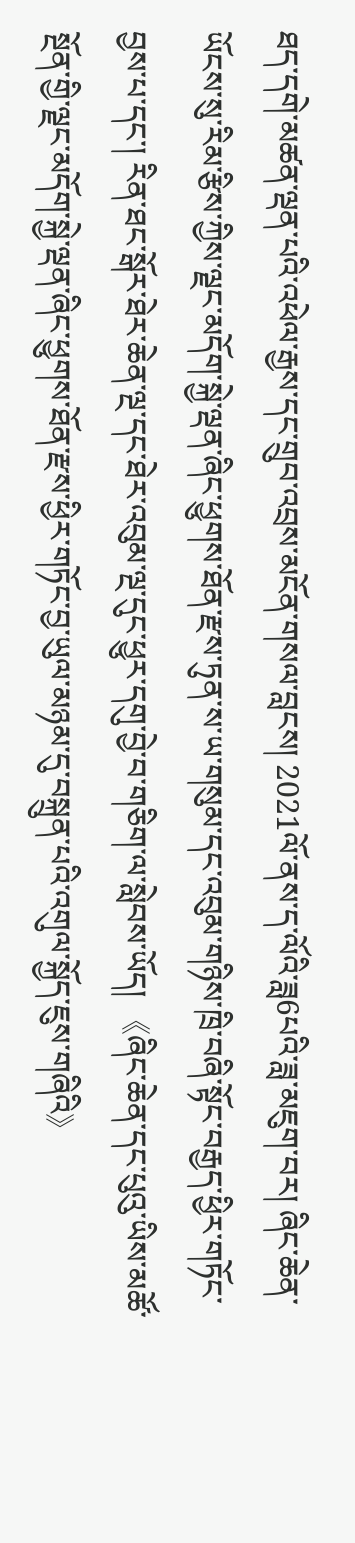ཐད་དགེ་མཚན་ལྡན་པའི་འཕེལ་རྒྱས་དང་གྲུབ་འབྲས་མངོན་གསལ་བླངས། 2021ལོ་ནས་ད་ལོའི་ཟླ6པའི་ཟླ་མཇུག་བར། ཞིང་ཆེན་ཡོངས་སུ་རིམ་རྩིས་ཀྱིས་ལྗང་མདོག་སྐྱེ་ལྡན་ཞིང་ཕྱུགས་ཐོན་རྫས་ཏུན་ས་ཡ་གསུམ་དང་འབུམ་གཉིས་ཁྲི་བཞི་སྟོང་བརྒྱད་ཕྱིར་གཏོང་བྱས་པ་དང་། རིན་ཐང་སྒོར་ཐེར་ཆེན་ལྔ་དང་ཐེར་འབུམ་ལྔ་དུང་ཕྱུར་དགུ་བྱེ་བ་གཅིག་ལ་སླེབས་ཡོད། 《ཞིང་ཆེན་དང་པུའུ་ཡིས་མཚོ་སྔོན་གྱི་ལྗང་མདོག་སྐྱེ་ལྡན་ཞིང་ཕྱུགས་ཐོན་རྫས་ཕྱིར་གཏོང་བྱ་ཡུལ་མཉམ་དུ་བསྐྲུན་པའི་འགུལ་སྐྱོད་ཇུས་གཞིའི》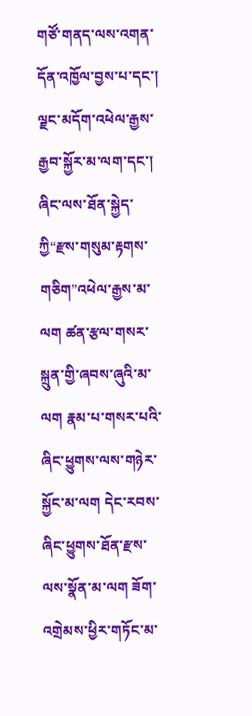གཙོ་གནད་ལས་འགན་དོན་འཁྱོལ་བྱས་པ་དང་། ལྗང་མདོག་འཕེལ་རྒྱས་རྒྱབ་སྐྱོར་མ་ལག་དང་།    ཞིང་ལས་ཐོན་སྐྱེད་ཀྱི“རྫས་གསུམ་རྟགས་གཅིག”འཕེལ་རྒྱས་མ་ལག ཚན་རྩལ་གསར་སྐྲུན་གྱི་ཞབས་ཞུའི་མ་ལག རྣམ་པ་གསར་པའི་ཞིང་ཕྱུགས་ལས་གཉེར་སྐྱོང་མ་ལག དེང་རབས་ཞིང་ཕྱུགས་ཐོན་རྫས་ལས་སྣོན་མ་ལག ཟོག་འགྲེམས་ཕྱིར་གཏོང་མ་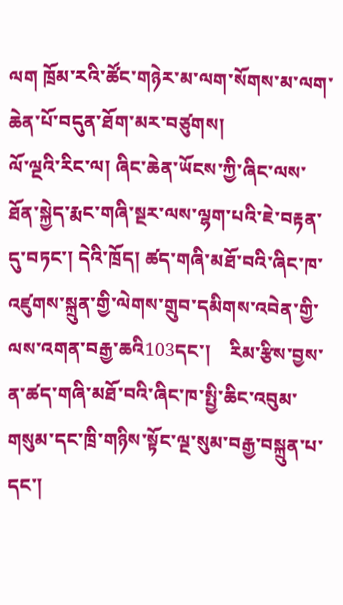ལག ཁྲོམ་རའི་ཚོང་གཉེར་མ་ལག་སོགས་མ་ལག་ཆེན་པོ་བདུན་ཐོག་མར་བཙུགས།
ལོ་ལྔའི་རིང་ལ། ཞིང་ཆེན་ཡོངས་ཀྱི་ཞིང་ལས་ཐོན་སྐྱེད་རྨང་གཞི་སྔར་ལས་ལྷག་པའི་ཇེ་བརྟན་དུ་བཏང་། དེའི་ཁྲོད། ཚད་གཞི་མཐོ་བའི་ཞིང་ཁ་འཛུགས་སྐྲུན་གྱི་ལེགས་གྲུབ་དམིགས་འབེན་གྱི་ལས་འགན་བརྒྱ་ཆའི103དང་།    རིམ་རྩིས་བྱས་ན་ཚད་གཞི་མཐོ་བའི་ཞིང་ཁ་སྤྱི་ཆིང་འབུམ་གསུམ་དང་ཁྲི་གཉིས་སྟོང་ལྔ་སུམ་བརྒྱ་བསྐྲུན་པ་དང་།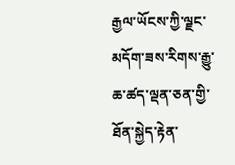རྒྱལ་ཡོངས་ཀྱི་ལྗང་མདོག་ཟས་རིགས་རྒྱུ་ཆ་ཚད་ལྡན་ཅན་གྱི་ཐོན་སྐྱེད་རྟེན་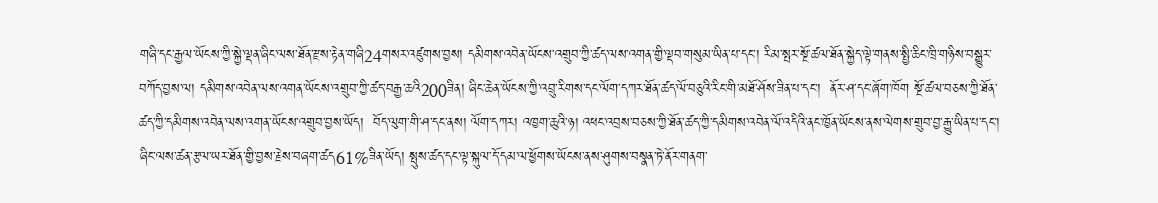གཞི་དང་རྒྱལ་ཡོངས་ཀྱི་སྐྱེ་ལྡན་ཞིང་ལས་ཐོན་རྫས་རྟེན་གཞི24གསར་འཛུགས་བྱས། དམིགས་འབེན་ཡོངས་འགྲུབ་ཀྱི་ཚད་ལས་འགན་གྱི་ལྡབ་གསུམ་ཡིན་པ་དང་། རིམ་སྤར་སྔོ་ཚལ་ཐོན་སྐྱེད་ལྟེ་གནས་སྤྱི་ཆིང་ཁྲི་གཉིས་བསྒྱུར་བཀོད་བྱས་ལ། དམིགས་འབེན་ལས་འགན་ཡོངས་འགྲུབ་ཀྱི་ཚད་བརྒྱ་ཆའི200ཟིན། ཞིང་ཆེན་ཡོངས་ཀྱི་འབྲུ་རིགས་དང་ལོག་དཀར་ཐོན་ཚད་ལོ་བཅུའི་རིང་གི་མཐོ་ཤོས་ཟིན་པ་དང་།  ནོར་ཤ་དང་ཞོག་ཁོག སྔོ་ཚལ་བཅས་ཀྱི་ཐོན་ཚད་ཀྱི་དམིགས་འབེན་ལས་འགན་ཡོངས་འགྲུབ་བྱས་ཡོད།  བོད་ལུག་གི་ཤ་དང་ནས། ལོག་དཀར། འཁྱག་ཆུའི་ཉ། འཕང་འབྲས་བཅས་ཀྱི་ཐོན་ཚད་ཀྱི་དམིགས་འབེན་ལོ་འདིའི་ནང་ཁྱོན་ཡོངས་ནས་ལེགས་གྲུབ་བྱ་རྒྱུ་ཡིན་པ་དང་། ཞིང་ལས་ཚན་རྩལ་ཡར་ཐོན་གྱི་བྱས་རྗེས་བཞག་ཚད61%ཟིན་ཡོད། སྤུས་ཚད་དང་ལྟ་སྐུལ་དོ་དམ་ལ་ཕྱོགས་ཡོངས་ནས་ཤུགས་བསྣན་ཏེ་ནོར་གནག་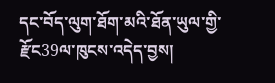དང་བོད་ལུག་ཐོག་མའི་ཐོན་ཡུལ་གྱི་རྫོང39ལ་ཁུངས་འདེད་བྱས།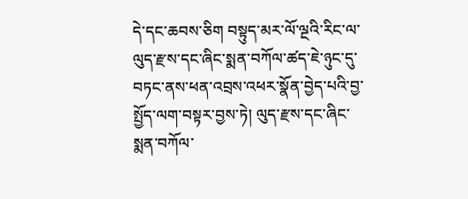དེ་དང་ཆབས་ཅིག བསྟུད་མར་ལོ་ལྔའི་རིང་ལ་ལུད་རྫས་དང་ཞིང་སྨན་བཀོལ་ཚད་ཇེ་ཉུང་དུ་བཏང་ནས་ཕན་འབྲས་འཕར་སྣོན་བྱེད་པའི་བྱ་སྤྱོད་ལག་བསྟར་བྱས་ཏེ། ལུད་རྫས་དང་ཞིང་སྨན་བཀོལ་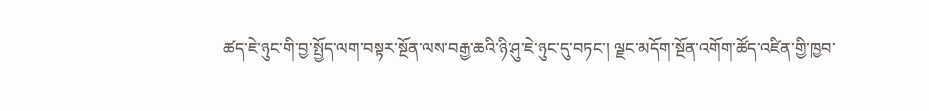ཚད་ཇེ་ཉུང་གི་བྱ་སྤྱོད་ལག་བསྟར་སྔོན་ལས་བརྒྱ་ཆའི་ཉི་ཤུ་ཇེ་ཉུང་དུ་བཏང་། ལྗང་མདོག་སྔོན་འགོག་ཚོད་འཛིན་གྱི་ཁྱབ་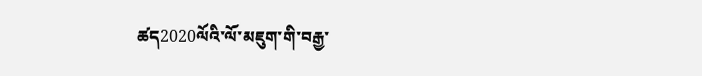ཚད2020ལོའི་ལོ་མཇུག་གི་བརྒྱ་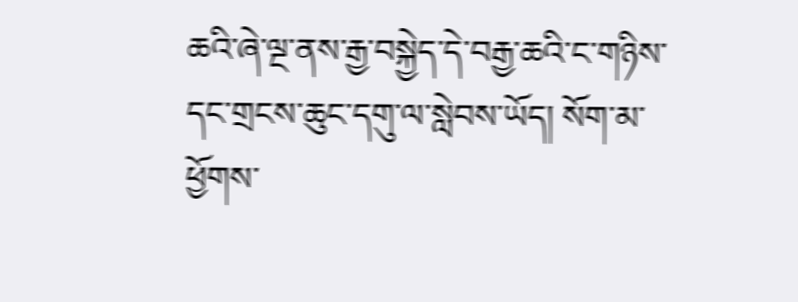ཆའི་ཞེ་ལྔ་ནས་རྒྱ་བསྐྱེད་དེ་བརྒྱ་ཆའི་ང་གཉིས་དང་གྲངས་ཆུང་དགུ་ལ་སླེབས་ཡོད། སོག་མ་ཕྱོགས་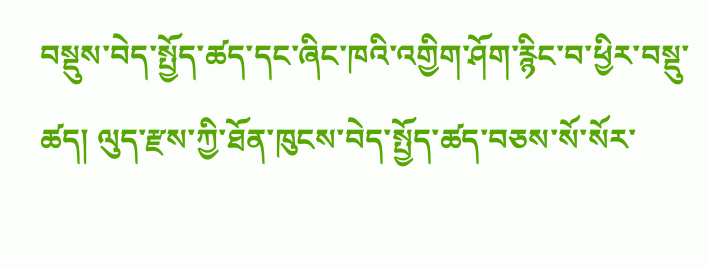བསྡུས་བེད་སྤྱོད་ཚད་དང་ཞིང་ཁའི་འགྱིག་ཤོག་རྙིང་བ་ཕྱིར་བསྡུ་ཚད། ལུད་རྫས་ཀྱི་ཐོན་ཁུངས་བེད་སྤྱོད་ཚད་བཅས་སོ་སོར་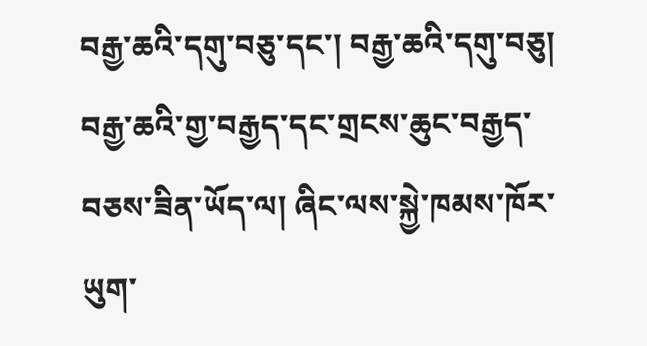བརྒྱ་ཆའི་དགུ་བཅུ་དང་། བརྒྱ་ཆའི་དགུ་བཅུ། བརྒྱ་ཆའི་གྱ་བརྒྱད་དང་གྲངས་ཆུང་བརྒྱད་བཅས་ཟིན་ཡོད་ལ། ཞིང་ལས་སྐྱེ་ཁམས་ཁོར་ཡུག་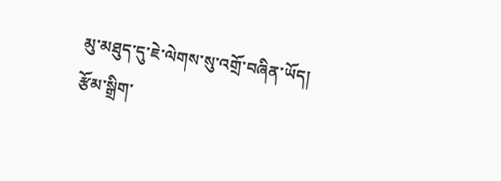མུ་མཐུད་དུ་ཇེ་ལེགས་སུ་འགྲོ་བཞིན་ཡོད།
རྩོམ་སྒྲིག་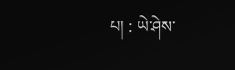པ། : ཡེ་ཤེས་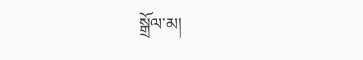སྒྲོལ་མ།